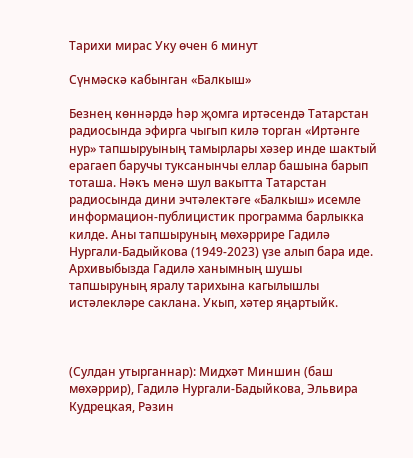Тарихи мирас Уку өчен 6 минут

Сүнмәскә кабынган «Балкыш»

Безнең көннәрдә һәр җомга иртәсендә Татарстан радиосында эфирга чыгып килә торган «Иртәнге нур» тапшыруының тамырлары хәзер инде шактый ерагаеп баручы туксанынчы еллар башына барып тоташа. Нәкъ менә шул вакытта Татарстан радиосында дини эчтәлектәге «Балкыш» исемле информацион-публицистик программа барлыкка килде. Аны тапшыруның мөхәррире Гадилә Нургали-Бадыйкова (1949-2023) үзе алып бара иде. Архивыбызда Гадилә ханымның шушы тапшыруның яралу тарихына кагылышлы истәлекләре саклана. Укып, хәтер яңартыйк.



(Сулдан утырганнар): Мидхәт Миншин (баш мөхәррир), Гадилә Нургали-Бадыйкова, Эльвира Кудрецкая, Рәзин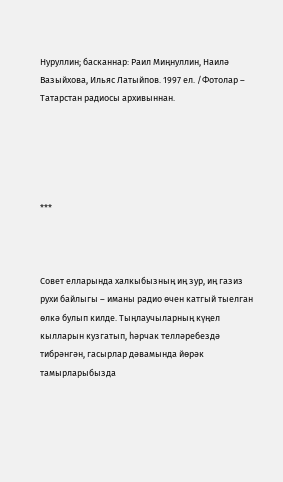Нуруллин; басканнар: Раил Миңнуллин, Наилә Вазыйхова, Ильяс Латыйпов. 1997 ел. /Фотолар – Татарстан радиосы архивыннан.





***



Совет елларында халкыбызның иң зур, иң газиз рухи байлыгы – иманы радио өчен катгый тыелган өлкә булып килде. Тыңлаучыларның күңел кылларын кузгатып, һәрчак телләребездә тибрәнгән, гасырлар дәвамында йөрәк тамырларыбызда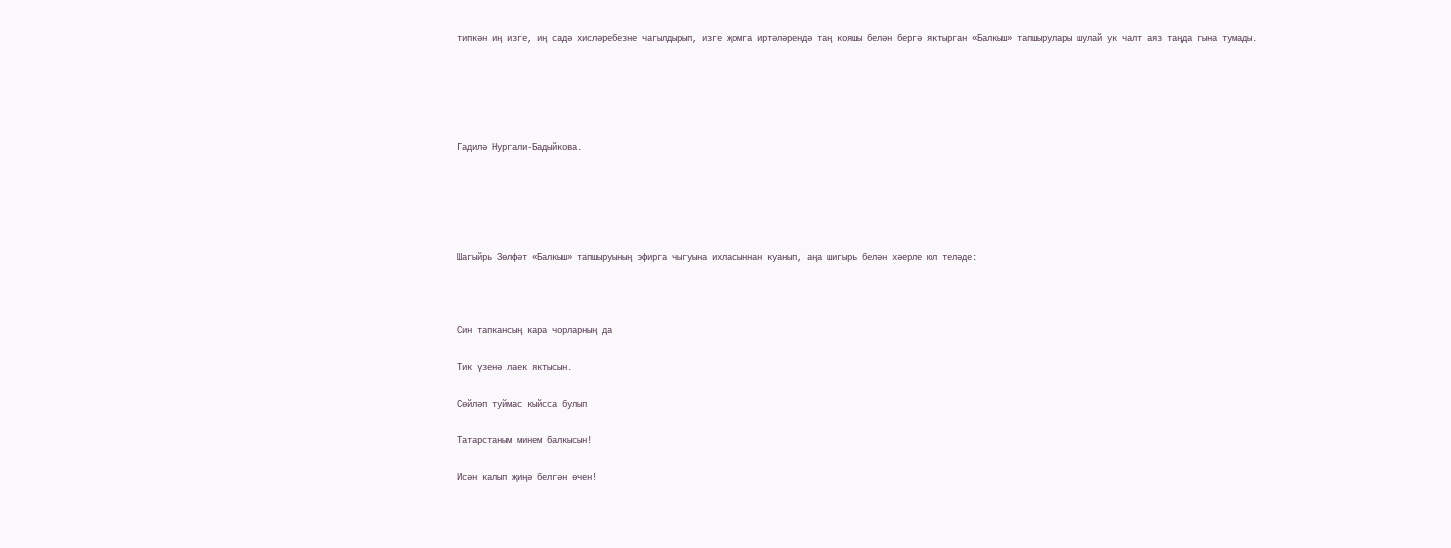типкән иң изге, иң садә хисләребезне чагылдырып, изге җомга иртәләрендә таң кояшы белән бергә яктырган «Балкыш» тапшырулары шулай ук чалт аяз таңда гына тумады.





Гадилә Нургали-Бадыйкова.





Шагыйрь Зөлфәт «Балкыш» тапшыруының эфирга чыгуына ихласыннан куанып, аңа шигырь белән хәерле юл теләде:



Син тапкансың кара чорларның да

Тик үзенә лаек яктысын.

Сөйләп туймас кыйсса булып

Татарстаным минем балкысын!

Исән калып җиңә белгән өчен!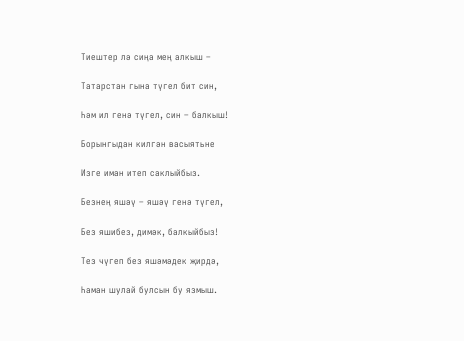Тиештер лә сиңа мең алкыш –

Татарстан гына түгел бит син,

Һәм ил генә түгел, син – балкыш!

Борынгыдан килгән васыятьне

Изге иман итеп саклыйбыз.

Безнең яшәү – яшәү генә түгел,

Без яшибез, димәк, балкыйбыз!

Тез чүгеп без яшәмәдек җирдә,

Һаман шулай булсын бу язмыш.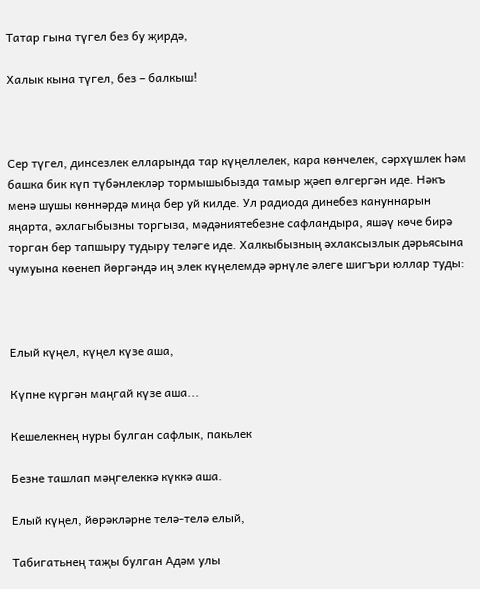Татар гына түгел без бу җирдә,

Халык кына түгел, без – балкыш!



Сер түгел, динсезлек елларында тар күңеллелек, кара көнчелек, сәрхүшлек һәм башка бик күп түбәнлекләр тормышыбызда тамыр җәеп өлгергән иде. Нәкъ менә шушы көннәрдә миңа бер уй килде. Ул радиода динебез кануннарын яңарта, әхлагыбызны торгыза, мәдәниятебезне сафландыра, яшәү көче бирә торган бер тапшыру тудыру теләге иде. Халкыбызның әхлаксызлык дәрьясына чумуына көенеп йөргәндә иң элек күңелемдә әрнүле әлеге шигъри юллар туды:



Елый күңел, күңел күзе аша,

Күпне күргән маңгай күзе аша...

Кешелекнең нуры булган сафлык, пакьлек

Безне ташлап мәңгелеккә күккә аша.

Елый күңел, йөрәкләрне телә-телә елый,

Табигатьнең таҗы булган Адәм улы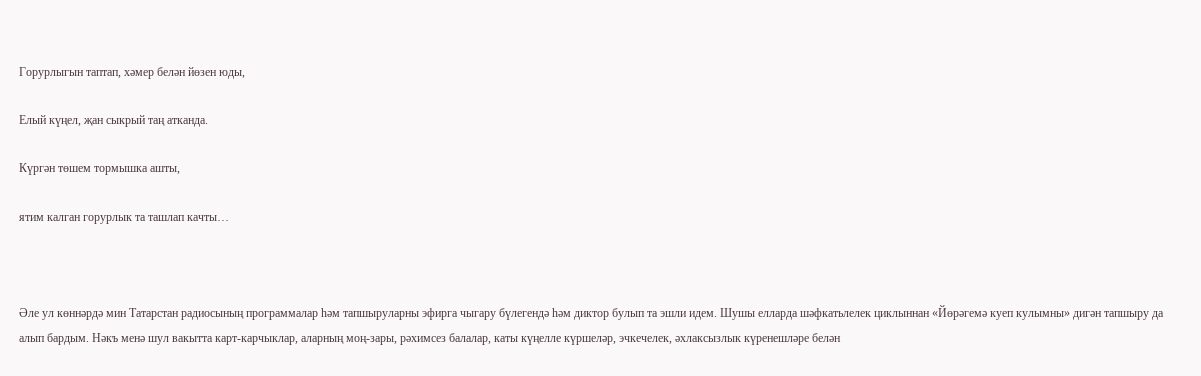Горурлыгын таптап, хәмер белән йөзен юды,

Елый күңел, җан сыкрый таң атканда.

Күргән төшем тормышка ашты,

ятим калган горурлык та ташлап качты…



Әле ул көннәрдә мин Татарстан радиосының программалар һәм тапшыруларны эфирга чыгару бүлегендә һәм диктор булып та эшли идем. Шушы елларда шәфкатьлелек циклыннан «Йөрәгемә куеп кулымны» дигән тапшыру да алып бардым. Нәкъ менә шул вакытта карт-карчыклар, аларның моң-зары, рәхимсез балалар, каты күңелле күршеләр, эчкечелек, әхлаксызлык күренешләре белән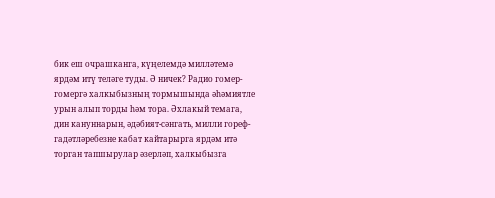бик еш очрашканга, күңелемдә милләтемә ярдәм итү теләге туды. Ә ничек? Радио гомер-гомергә халкыбызның тормышында әһәмиятле урын алып торды һәм тора. Әхлакый темага, дин кануннарын, әдәбият-сәнгать, милли гореф-гадәтләребезне кабат кайтарырга ярдәм итә торган тапшырулар әзерләп, халкыбызга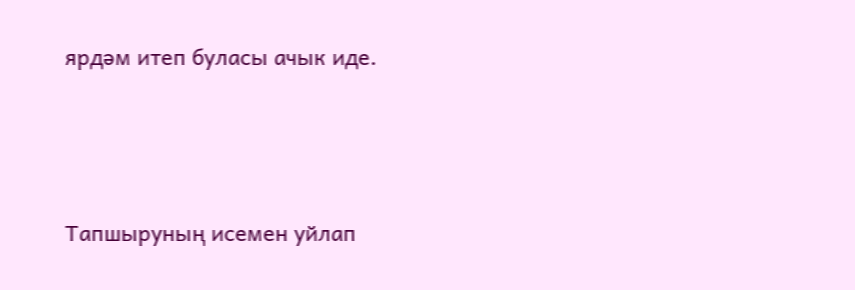ярдәм итеп буласы ачык иде.



Тапшыруның исемен уйлап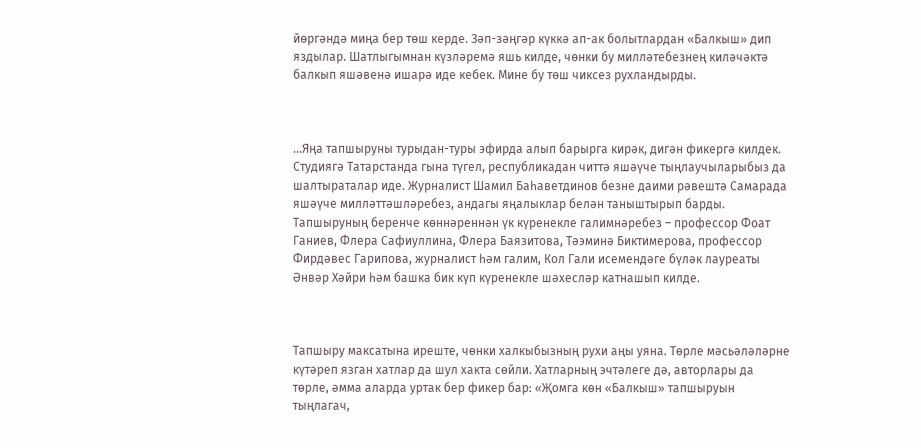йөргәндә миңа бер төш керде. Зәп-зәңгәр күккә ап-ак болытлардан «Балкыш» дип яздылар. Шатлыгымнан күзләремә яшь килде, чөнки бу милләтебезнең киләчәктә балкып яшәвенә ишарә иде кебек. Мине бу төш чиксез рухландырды.



...Яңа тапшыруны турыдан-туры эфирда алып барырга кирәк, дигән фикергә килдек. Студиягә Татарстанда гына түгел, республикадан читтә яшәүче тыңлаучыларыбыз да шалтыраталар иде. Журналист Шамил Баһаветдинов безне даими рәвештә Самарада яшәүче милләттәшләребез, андагы яңалыклар белән таныштырып барды. Тапшыруның беренче көннәреннән үк күренекле галимнәребез – профессор Фоат Ганиев, Флера Сафиуллина, Флера Баязитова, Тәэминә Биктимерова, профессор Фирдәвес Гарипова, журналист һәм галим, Кол Гали исемендәге бүләк лауреаты Әнвәр Хәйри һәм башка бик күп күренекле шәхесләр катнашып килде.



Тапшыру максатына иреште, чөнки халкыбызның рухи аңы уяна. Төрле мәсьәләләрне күтәреп язган хатлар да шул хакта сөйли. Хатларның эчтәлеге дә, авторлары да төрле, әмма аларда уртак бер фикер бар: «Җомга көн «Балкыш» тапшыруын тыңлагач,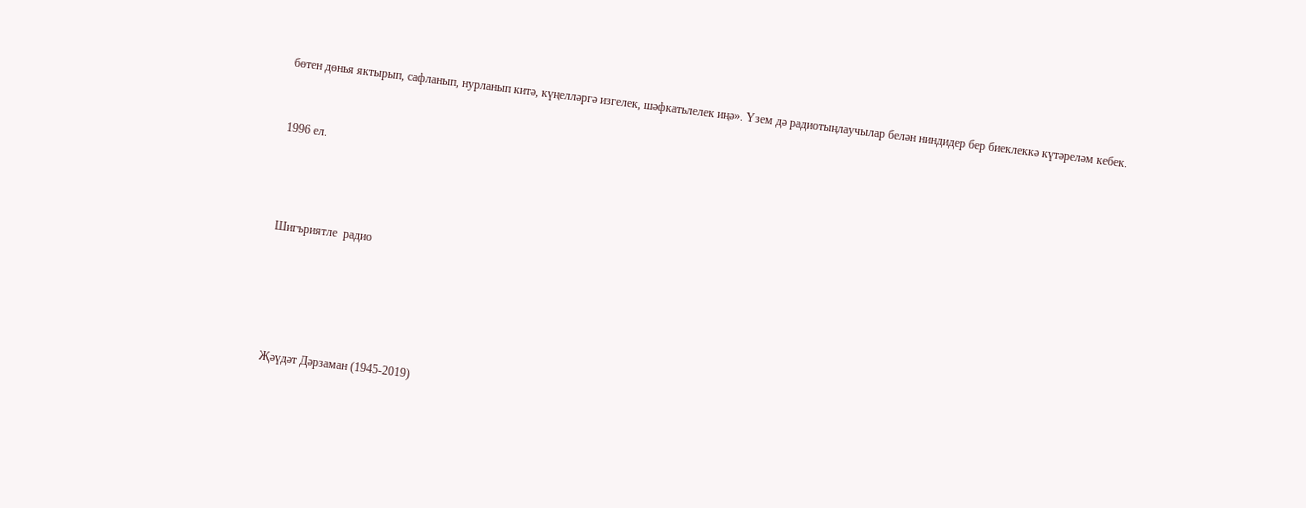бөтен дөнья яктырып, сафланып, нурланып китә, күңелләргә изгелек, шәфкатьлелек иңә». Үзем дә радиотыңлаучылар белән ниндидер бер биеклеккә күтәреләм кебек.



1996 ел.





Шигъриятле  радио







Җәүдәт Дәрзаман (1945-2019)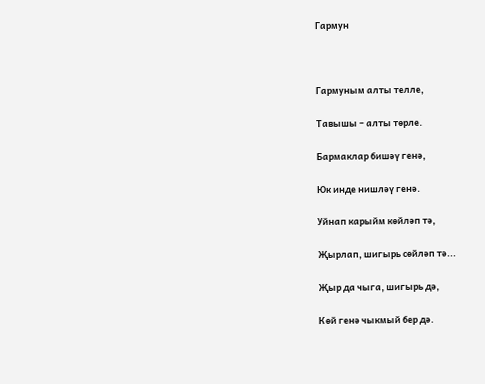Гармун



Гармуным алты телле,

Тавышы – алты төрле.

Бармаклар бишәү генә,

Юк инде нишләү генә.

Уйнап карыйм көйләп тә,

Җырлап, шигырь сөйләп тә...

Җыр да чыга, шигырь дә,

Көй генә чыкмый бер дә.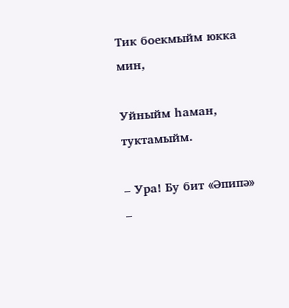Тик боекмыйм юкка мин,

Уйныйм һаман, туктамыйм.

– Ура! Бу бит «Әпипә» –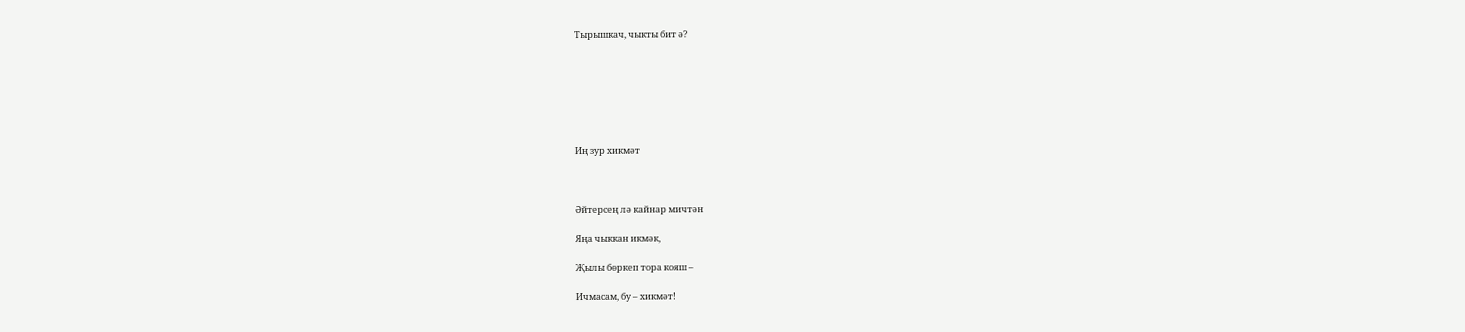Тырышкач, чыкты бит ә?







Иң зур хикмәт



Әйтерсең лә кайнар мичтән

Яңа чыккан икмәк,

Җылы бөркеп тора кояш –

Ичмасам, бу – хикмәт!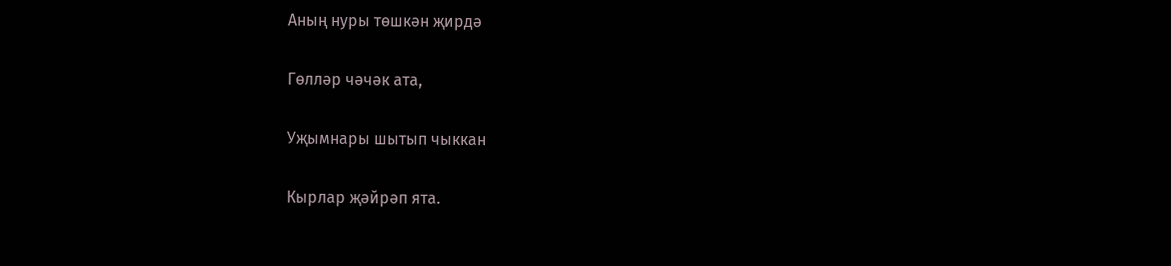Аның нуры төшкән җирдә

Гөлләр чәчәк ата,

Уҗымнары шытып чыккан

Кырлар җәйрәп ята.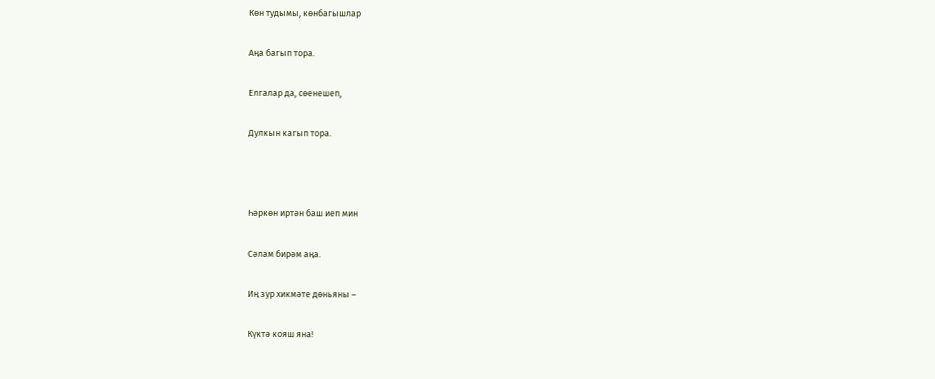Көн тудымы, көнбагышлар

Аңа багып тора.

Елгалар да, сөенешеп,

Дулкын кагып тора.



Һәркөн иртән баш иеп мин

Сәлам бирәм аңа.

Иң зур хикмәте дөньяны –

Күктә кояш яна!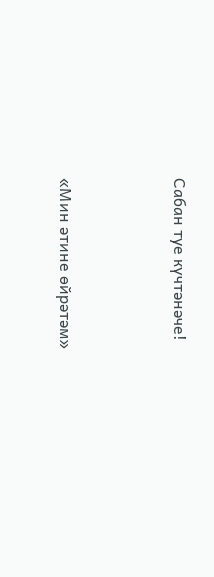Сабан туе күчтәнәче!





«Мин әтине өйрәтәм»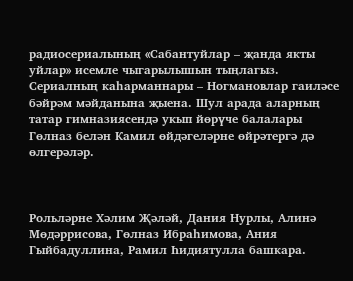радиосериалының «Сабантуйлар – җанда якты уйлар» исемле чыгарылышын тыңлагыз. Сериалның каһарманнары – Ногмановлар гаиләсе бәйрәм мәйданына җыена. Шул арада аларның татар гимназиясендә укып йөрүче балалары Гөлназ белән Камил өйдәгеләрне өйрәтергә дә өлгерәләр.



Рольләрне Хәлим Җәләй, Дания Нурлы, Алинә Мөдәррисова, Гөлназ Ибраһимова, Ания Гыйбадуллина, Рамил Һидиятулла башкара.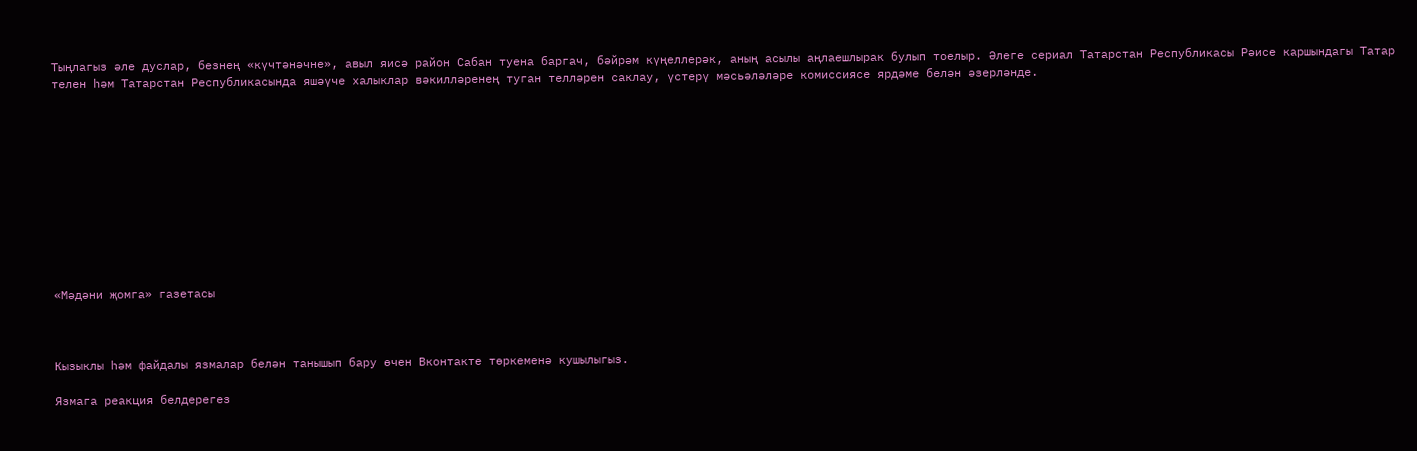Тыңлагыз әле дуслар, безнең «күчтәнәчне», авыл яисә район Сабан туена баргач, бәйрәм күңеллерәк, аның асылы аңлаешлырак булып тоелыр. Әлеге сериал Татарстан Республикасы Рәисе каршындагы Татар телен һәм Татарстан Республикасында яшәүче халыклар вәкилләренең туган телләрен саклау, үстерү мәсьәләләре комиссиясе ярдәме белән әзерләнде.











«Мәдәни җомга» газетасы



Кызыклы һәм файдалы язмалар белән танышып бару өчен Вконтакте төркеменә кушылыгыз.

Язмага реакция белдерегез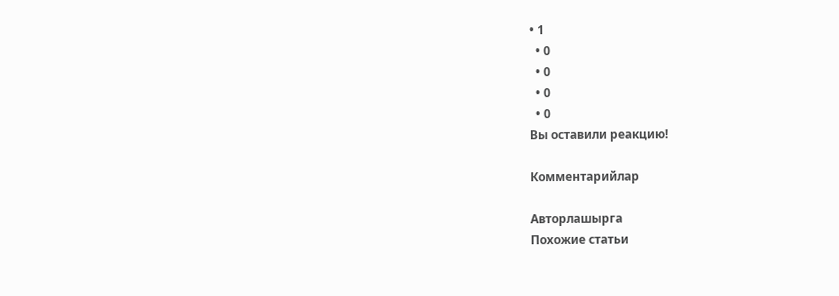• 1
  • 0
  • 0
  • 0
  • 0
Вы оставили реакцию!

Комментарийлар

Авторлашырга
Похожие статьи